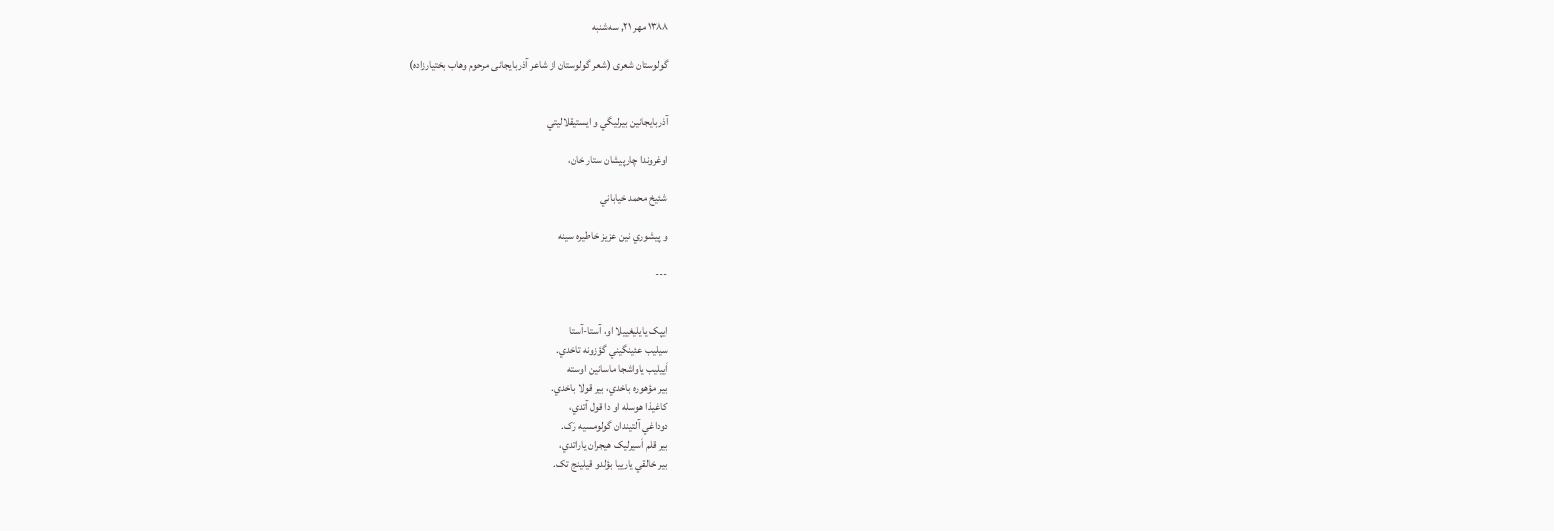۱۳۸۸ مهر ۲۱, سه‌شنبه

گولوستان شعری (شعر گولوستان از شاعر آذربایجانی مرحوم وهاب بختیارزاده)


آذربايجانين بيرليگي و ايستيقلاليتي

اوغروندا چارپيشان ستار خان،

شئيخ محمد خياباني

و پيشوري نين عزيز خاطيره سينه

---


ايپک يايليغييلا او، آستا-آستا
سيليب عئينگيني گؤزونه تاخدي.
اَييليب ياواشجا ماسانين اوسته
بير مؤهوره باخدي، بير قولا باخدي.
کاغيذا هوسله او دا قول آتدي،
دوداغي آلتيندان گولومسيه رَک.
بير قلم اَسیرليک هيجران ياراتدي،
بير خالقي يارييا بؤلدو قيلينج تک.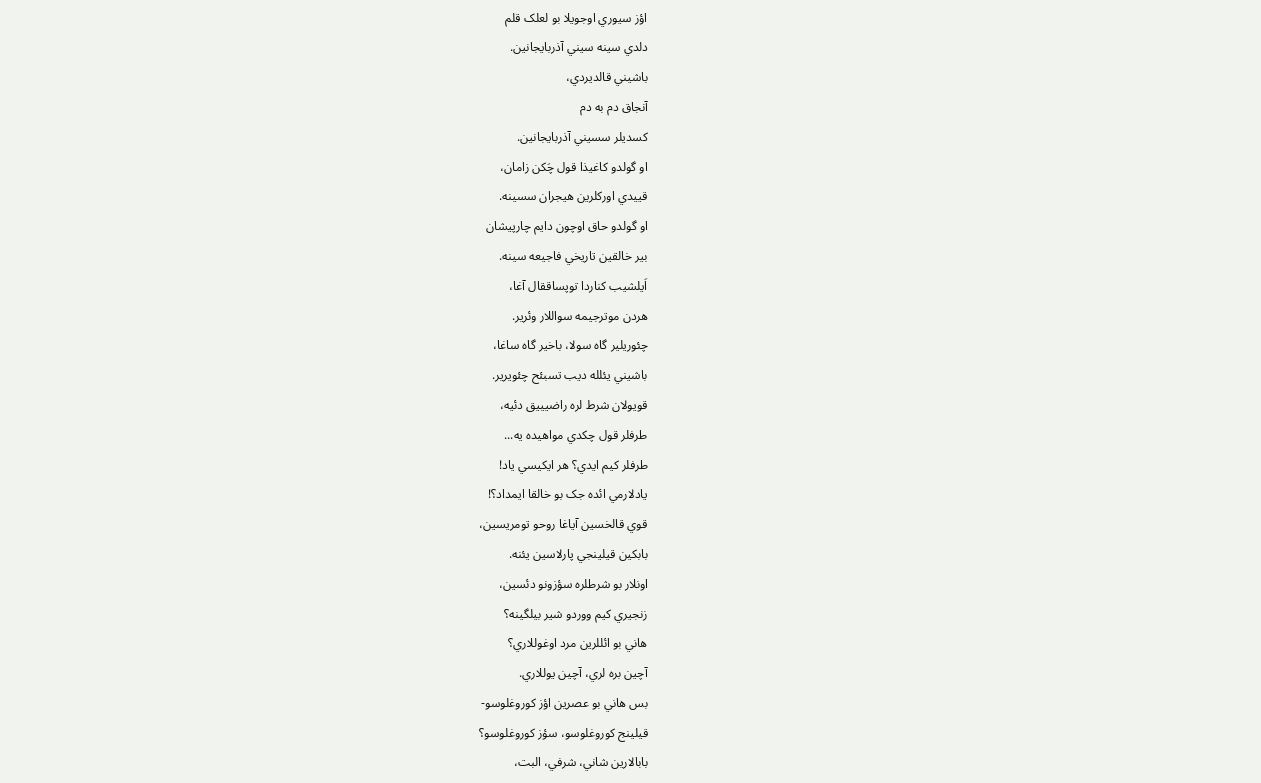اؤز سيوري اوجويلا بو لعلک قلم
دلدي سينه سيني آذربايجانين.
باشيني قالديردي،
آنجاق دم به دم
کسديلر سسيني آذربايجانين.
او گولدو کاغيذا قول چَکن زامان،
قييدي اورکلرين هيجران سسينه.
او گولدو حاق اوچون دايم چارپيشان
بير خالقين تاريخي فاجيعه سينه.
اَيلشيب کناردا توپساققال آغا،
هردن موترجيمه سواللار وئرير.
چئوريلير گاه سولا، باخير گاه ساغا،
باشيني يئلله ديب تسبئح چئويرير.
قويولان شرط لره راضيييق دئيه،
طرفلر قول چکدي مواهيده يه...
طرفلر کيم ايدي؟ هر ايکيسي ياد!
يادلارمي ائده جک بو خالقا ايمداد؟!
قوي قالخسين آياغا روحو تومريسين،
بابکين قيلينجي پارلاسين يئنه.
اونلار بو شرطلره سؤزونو دئسين،
زنجيري کيم ووردو شير بيلگينه؟
هاني بو ائللرين مرد اوغوللاري؟
آچين بره لري، آچين يوللاري.
بس هاني بو عصرين اؤز کوروغلوسو-
قيلينج کوروغلوسو، سؤز کوروغلوسو؟
بابالارين شاني، شرفي، البت،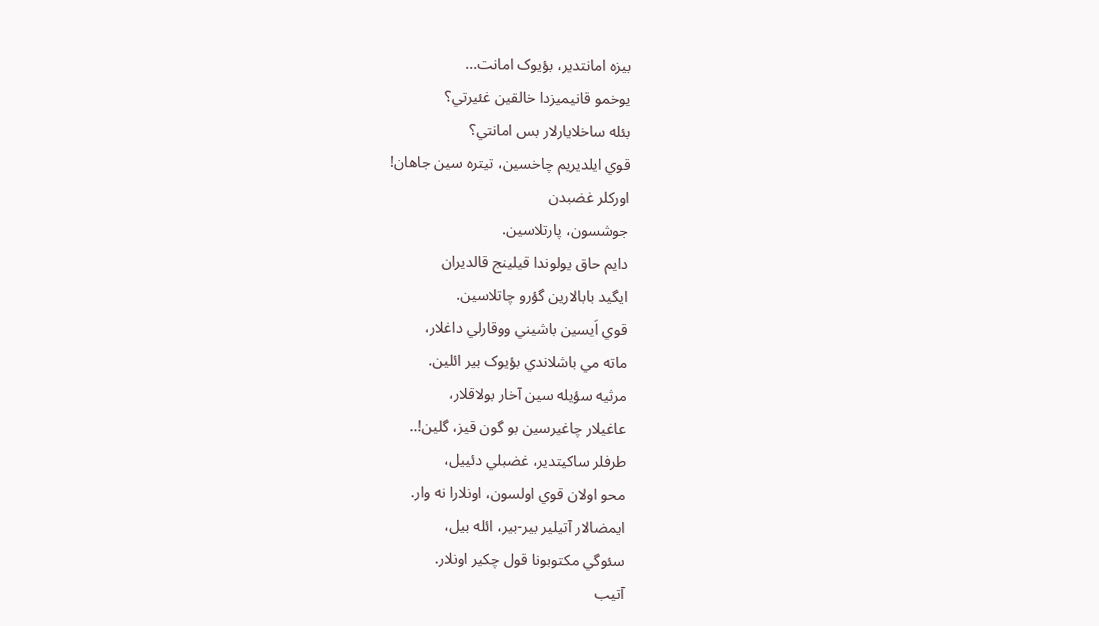بيزه امانتدير، بؤيوک امانت...
يوخمو قانيميزدا خالقين غئيرتي؟
بئله ساخلايارلار بس امانتي؟
قوي ايلديريم چاخسين، تيتره سين جاهان!
اورکلر غضبدن
جوشسون، پارتلاسين.
دايم حاق يولوندا قيلينج قالديران
ايگيد بابالارين گؤرو چاتلاسين.
قوي اَيسين باشيني ووقارلي داغلار،
ماته مي باشلاندي بؤيوک بير ائلين.
مرثيه سؤيله سين آخار بولاقلار،
عاغيلار چاغيرسين بو گون قيز، گلين!..
طرفلر ساکيتدير، غضبلي دئييل،
محو اولان قوي اولسون، اونلارا نه وار.
ايمضالار آتيلير بير-بير، ائله بيل،
سئوگي مکتوبونا قول چکير اونلار.
آتيب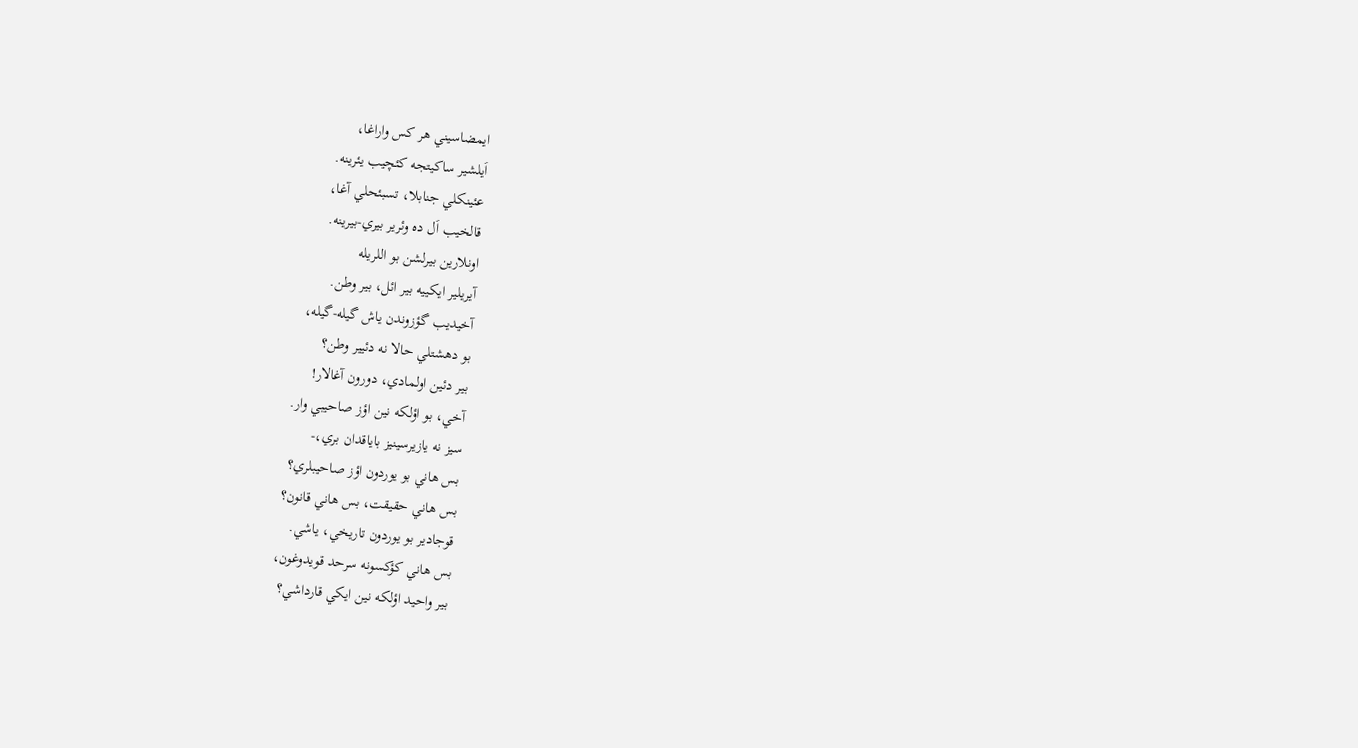ايمضاسيني هر کس واراغا،
اَيلشير ساکيتجه کئچيب يئرينه.
عئينکلي جنابلا، تسبئحلي آغا،
قالخيب اَل ده وئرير بيري-بيرينه.
اونلارين بيرلشن بو اللريله
آيريلير ايکييه بير ائل، بير وطن.
آخيديب گؤزوندن ياش گيله-گيله،
بو دهشتلي حالا نه دئيير وطن؟
بير دئين اولمادي، دورون آغالار!
آخي، بو اؤلکه نين اؤز صاحيبي وار.
سيز نه يازيرسينيز باياقدان بري،-
بس هاني بو يوردون اؤز صاحيبلري؟
بس هاني حقيقت، بس هاني قانون؟
قوجادير بو يوردون تاريخي، ياشي.
بس هاني کؤکسونه سرحد قويدوغون،
بير واحيد اؤلکه نين ايکي قارداشي؟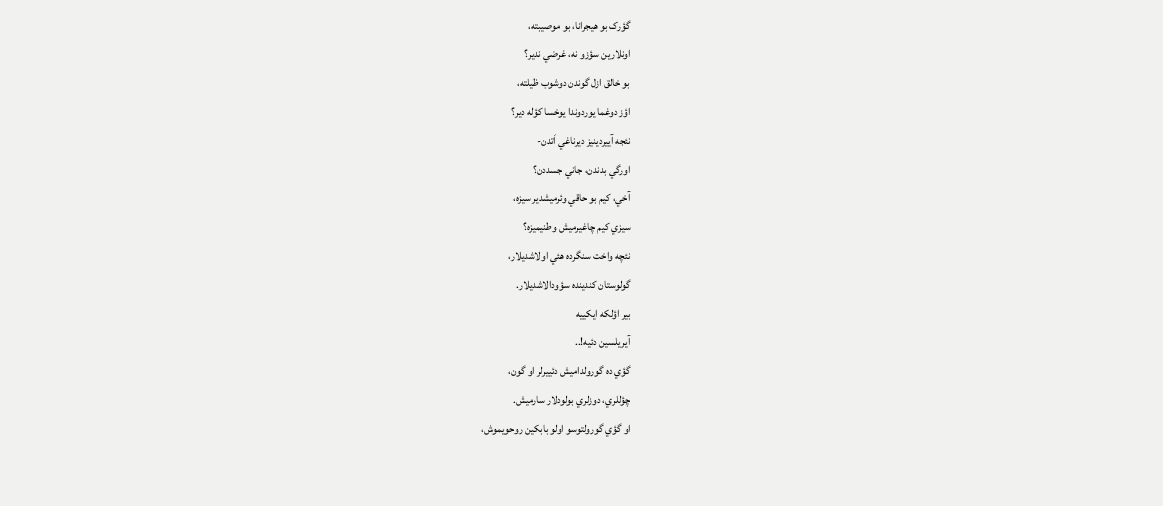گؤرک بو هيجرانا، بو موصيبته،
اونلارين سؤزو نه، غرضي ندير؟
بو خالق ازل گوندن دوشوب ظيلته،
اؤز دوغما يوردوندا يوخسا کؤله دير؟
نئجه آييردينيز ديرناغي اَتدن-
اورگي بدندن، جاني جسددن؟
آخي، کيم بو حاقي وئرميشدير سيزه،
سيزي کيم چاغيرميش وطنيميزه؟
نئچه واخت سنگرده هئي اولاشديلار،
گولوستان کندينده سؤودالاشديلار.
بير اؤلکه ايکييه
آيريلسين دئيه!..
گؤي ده گورولداميش دئييرلر او گون،
چؤللري، دوزلري بولودلار سارميش.
او گؤي گورولتوسو اولو بابکين روحويموش،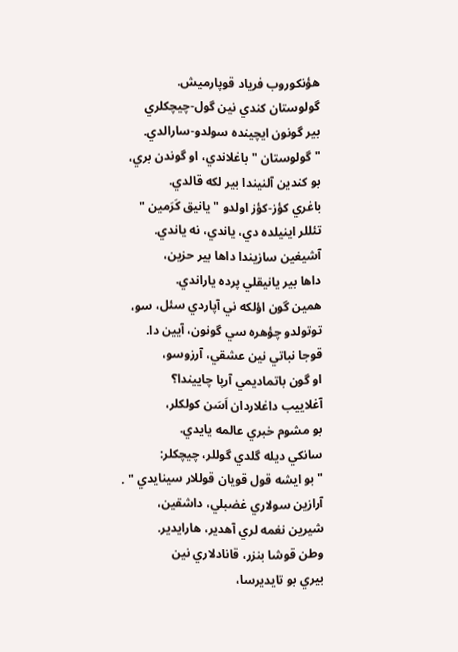هؤنکوروب فرياد قوپارميش.
گولوستان کندي نين گول-چيچکلري
بير گونون ايچينده سولدو-سارالدي.
" گولوستان " باغلاندي، او گوندن بري،
بو کندين آلنيندا بير لکه قالدي.
باغري کؤز-کؤز اولدو " يانيق کَرَمين "
تئللر اينيلده دي، ياندي، نه ياندي.
آشيغين سازيندا داها بير حزين،
داها بير يانيقلي پرده ياراندي.
همين گون اؤلکه ني آپاردي سئل، سو،
توتولدو چؤهره سي گونون، آيين دا.
قوجا نباتي نين عشقي، آرزوسو،
او گون باتماديمي آرپا چاييندا؟
آغلاييب داغلاردان اَسَن کولکلر،
بو مشوم خبري عالمه يايدي.
سانکي ديله گلدي گوللر، چيچکلر:
" بو ايشه قول قويان قوللار سينايدي " .
آرازين سولاري غضبلي، داشقين،
شيرين نغمه لري آهدير، هارايدير.
وطن قوشا بنزر، قانادلاري نين
بيري بو تايديرسا،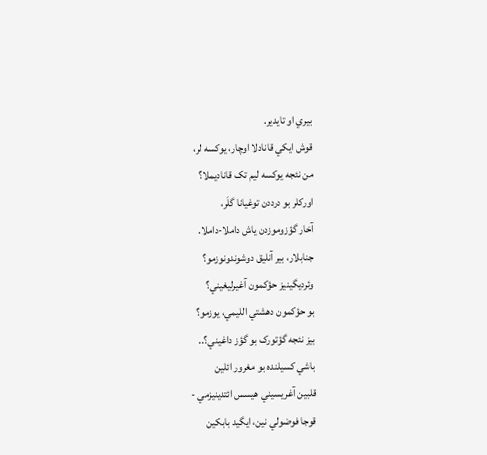بيري او تايدير.
قوش ايکي قانادلا اوچار، يوکسه لر،
من نئجه يوکسه ليم تک قاناديملا؟
اورکلر بو درددن توغيانا گلَر،
آخار گؤزوموزدن ياش داملا-داملا.
جنابلار، بير آنليق دوشوندونوزمو؟
وئرديگينيز حؤکمون آغيرليغيني؟
بو حؤکمون دهشتي الليمي، يوزمو؟
بيز نئجه گؤتورک بو گؤز داغيني؟..
باشي کسيلنده بو مغرور ائلين
قلبين آغريسيني هيسس ائتدينيزمي -
قوجا فوضولي نين، ايگيد بابکين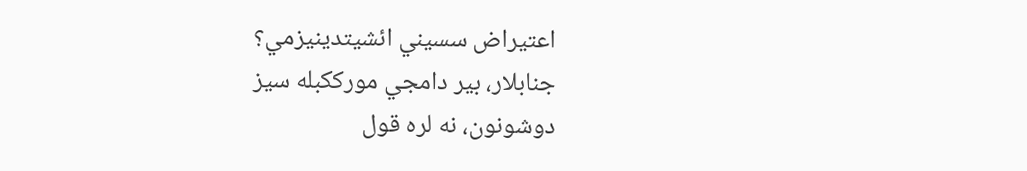اعتيراض سسيني ائشيتدينيزمي؟
جنابلار، بير دامجي مورککبله سيز
دوشونون، نه لره قول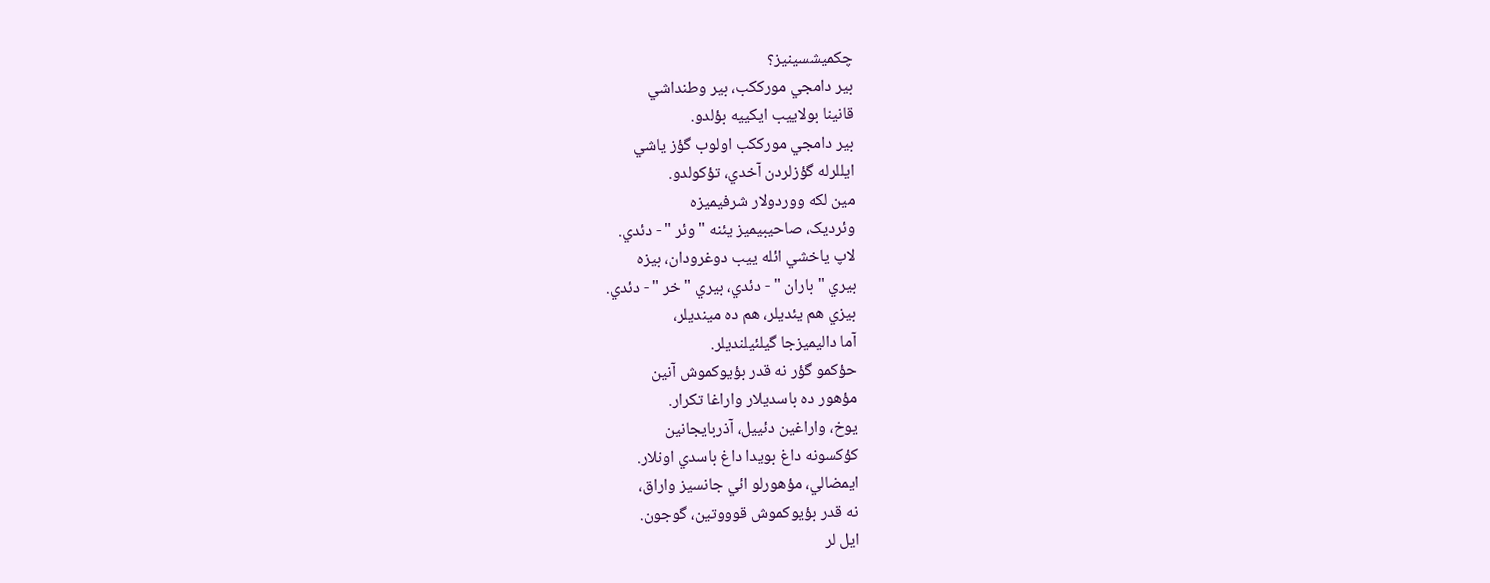چکميشسينيز؟
بير دامجي مورککب، بير وطنداشي
قانينا بولاييب ايکييه بؤلدو.
بير دامجي مورککب اولوب گؤز ياشي
ايللرله گؤزلردن آخدي، تؤکولدو.
مين لکه ووردولار شرفيميزه
وئرديک، صاحيبيميز يئنه " وئر " - دئدي.
لاپ ياخشي ائله ييب دوغرودان، بيزه
بيري " باران " - دئدي، بيري " خر " - دئدي.
بيزي هم يئديلر، هم ده مينديلر،
آما داليميزجا گيلئيلنديلر.
حؤکمو گؤر نه قدر بؤيوکموش آنين
مؤهور ده باسديلار واراغا تکرار.
يوخ، واراغين دئييل، آذربايجانين
کؤکسونه داغ بويدا داغ باسدي اونلار.
ايمضالي، مؤهورلو ائي جانسيز واراق،
نه قدر بؤيوکموش قوووتين، گوجون.
ایل لر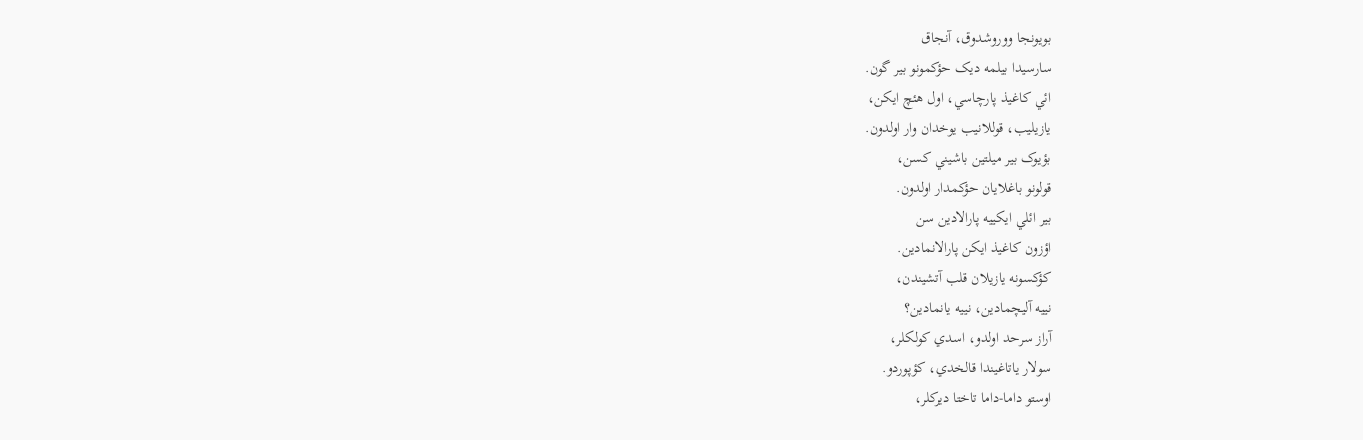بويونجا ووروشدوق، آنجاق
سارسيدا بيلمه ديک حؤکمونو بير گون.
ائي کاغيذ پارچاسي، اول هئچ ايکن،
يازيليب، قوللانيب يوخدان وار اولدون.
بؤيوک بير ميلتين باشيني کسن،
قولونو باغلايان حؤکمدار اولدون.
بير ائلي ايکييه پارالادين سن
اؤزون کاغيذ ايکن پارالانمادين.
کؤکسونه يازيلان قلب آتشيندن،
نييه آليچمادين، نييه يانمادين؟
آراز سرحد اولدو، اسدي کولکلر،
سولار ياتاغيندا قالخدي، کؤپوردو.
اوستو داما-داما تاختا ديرکلر،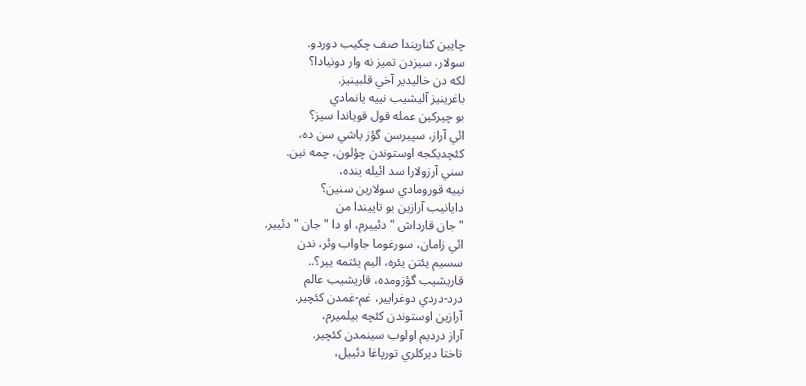چايين کناريندا صف چکيب دوردو.
سولار، سيزدن تميز نه وار دونيادا؟
لکه دن خاليدير آخي قلبينيز.
باغرينيز آليشيب نييه يانمادي
بو چيرکين عمله قول قوياندا سيز؟
ائي آراز، سپيرسن گؤز ياشي سن ده،
کئچديکجه اوستوندن چؤلون، چمه نين.
سني آرزولارا سد ائيله ينده،
نييه قورومادي سولارين سنين؟
دايانيب آرازين بو تاييندا من
" جان قارداش " دئييرم، او دا " جان " دئيير.
ائي زامان، سورغوما جاواب وئر، ندن
سسيم يئتن يئره، اليم يئتمه يير؟..
قاريشيب گؤزومده، قاريشيب عالم
درد-دردي دوغرايير، غم-غمدن کئچير.
آرازين اوستوندن کئچه بيلميرم،
آراز درديم اولوب سينمدن کئچير.
تاختا ديرکلري تورپاغا دئييل،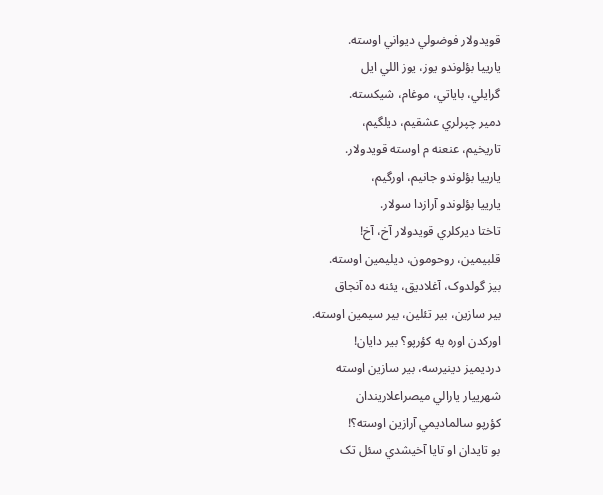قويدولار فوضولي ديواني اوسته.
يارييا بؤلوندو يوز، يوز اللي ايل
گرايلي، باياتي، موغام، شيکسته.
دمير چپرلري عشقيم، ديلگيم،
تاريخيم، عنعنه م اوسته قويدولار.
يارييا بؤلوندو جانيم، اورگيم،
يارييا بؤلوندو آرازدا سولار.
تاختا ديرکلري قويدولار آخ، آخ!
قلبيمين، روحومون، ديليمين اوسته.
بيز گولدوک، آغلاديق، يئنه ده آنجاق
بير سازين، بير تئلين، بير سيمين اوسته.
اورکدن اوره يه کؤرپو؟ بير دايان!
درديميز دينيرسه، بير سازين اوسته
شهرييار يارالي ميصراعلاريندان
کؤرپو سالماديمي آرازين اوسته؟!
بو تايدان او تايا آخيشدي سئل تک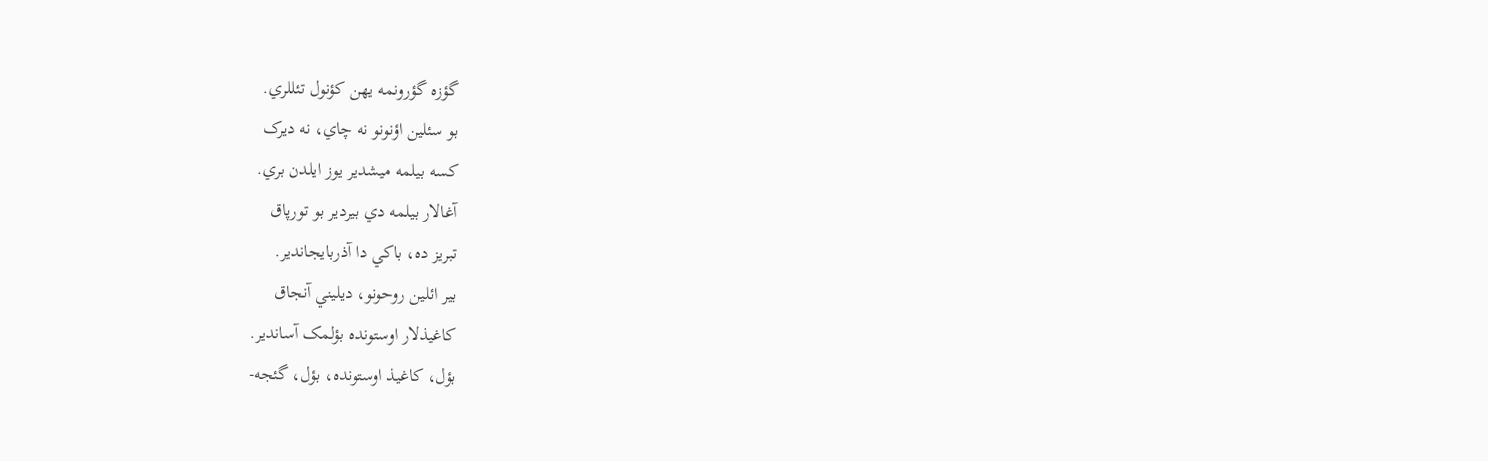گؤزه گؤرونمه يهن کؤنول تئللري.
بو سئلين اؤنونو نه چاي، نه ديرک
کسه بيلمه ميشدير يوز ايلدن بري.
آغالار بيلمه دي بيردير بو تورپاق
تبريز ده، باکي دا آذربايجاندير.
بير ائلين روحونو، ديليني آنجاق
کاغيذلار اوستونده بؤلمک آساندير.
بؤل، کاغيذ اوستونده، بؤل، گئجه-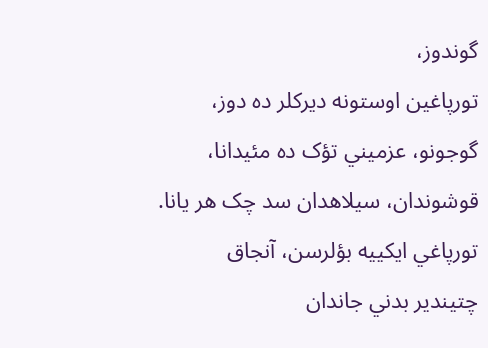گوندوز،
تورپاغين اوستونه ديرکلر ده دوز،
گوجونو، عزميني تؤک ده مئيدانا،
قوشوندان، سيلاهدان سد چک هر يانا.
تورپاغي ايکييه بؤلرسن، آنجاق
چتيندير بدني جاندان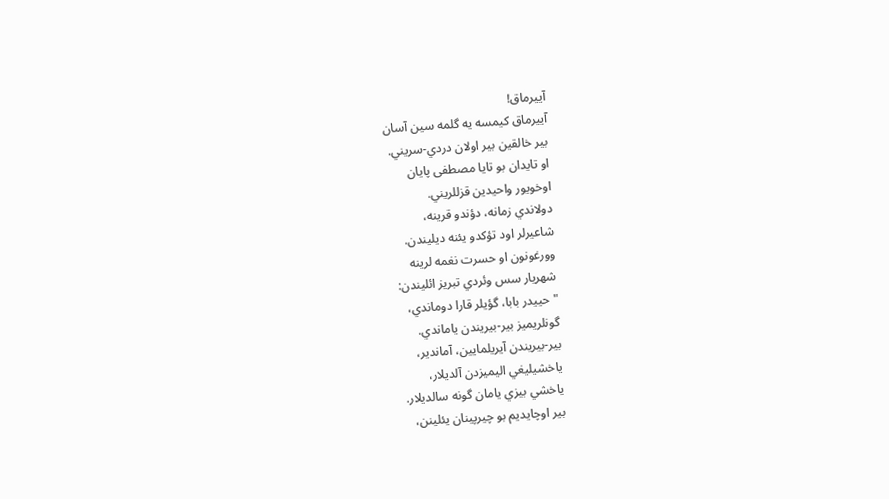آييرماق!
آييرماق کيمسه يه گلمه سين آسان
بير خالقين بير اولان دردي-سريني.
او تايدان بو تايا مصطفی پايان
اوخويور واحيدين قزللريني.
دولاندي زمانه، دؤندو قرينه،
شاعيرلر اود تؤکدو يئنه ديليندن.
وورغونون او حسرت نغمه لرينه
شهريار سس وئردي تبريز ائليندن:
" حیيدر بابا، گؤيلر قارا دوماندي،
گونلريميز بير-بيريندن ياماندي.
بير-بيريندن آيريلمايين، آماندير،
ياخشيليغي اليميزدن آلديلار،
ياخشي بيزي يامان گونه سالديلار.
بير اوچايديم بو چيرپينان يئلينن،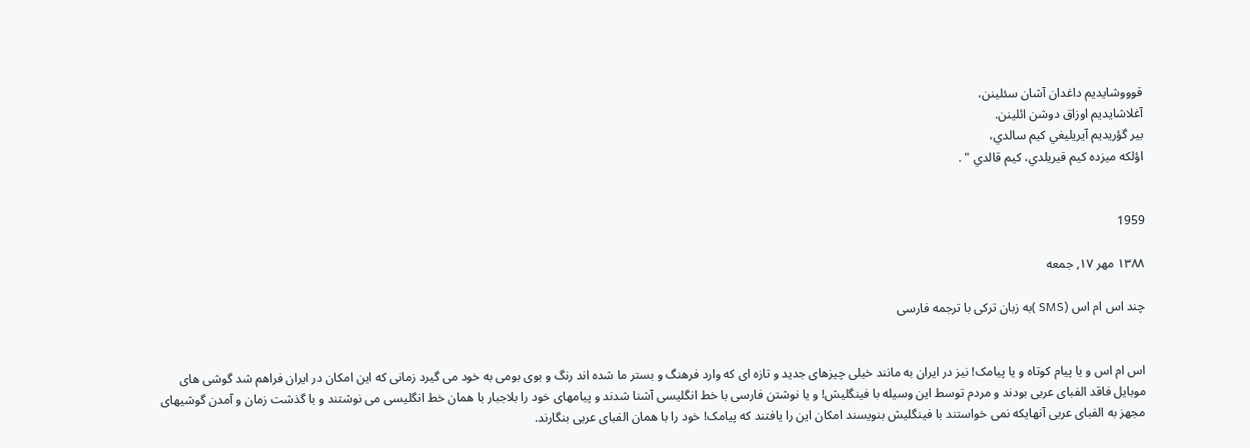قوووشايديم داغدان آشان سئلينن،
آغلاشايديم اوزاق دوشن ائلينن.
بير گؤريديم آيريليغي کيم سالدي،
اؤلکه ميزده کيم قيريلدي، کيم قالدي " .


1959

۱۳۸۸ مهر ۱۷, جمعه

چند اس ام اس (SMS )به زبان ترکی با ترجمه فارسی


اس ام اس و یا پیام کوتاه و یا پیامک! نیز در ایران به مانند خیلی چیزهای جدید و تازه ای که وارد فرهنگ و بستر ما شده اند رنگ و بوی بومی به خود می گیرد زمانی که این امکان در ایران فراهم شد گوشی های موبایل فاقد الفبای عربی بودند و مردم توسط این وسیله با فینگلیش! و یا نوشتن فارسی با خط انگلیسی آشنا شدند و پیامهای خود را بلاجبار با همان خط انگلیسی می نوشتند و با گذشت زمان و آمدن گوشیهای مجهز به الفبای عربی آنهایکه نمی خواستند با فینگلیش بنویسند امکان این را یافتند که پیامک! خود را با همان الفبای عربی بنگارند.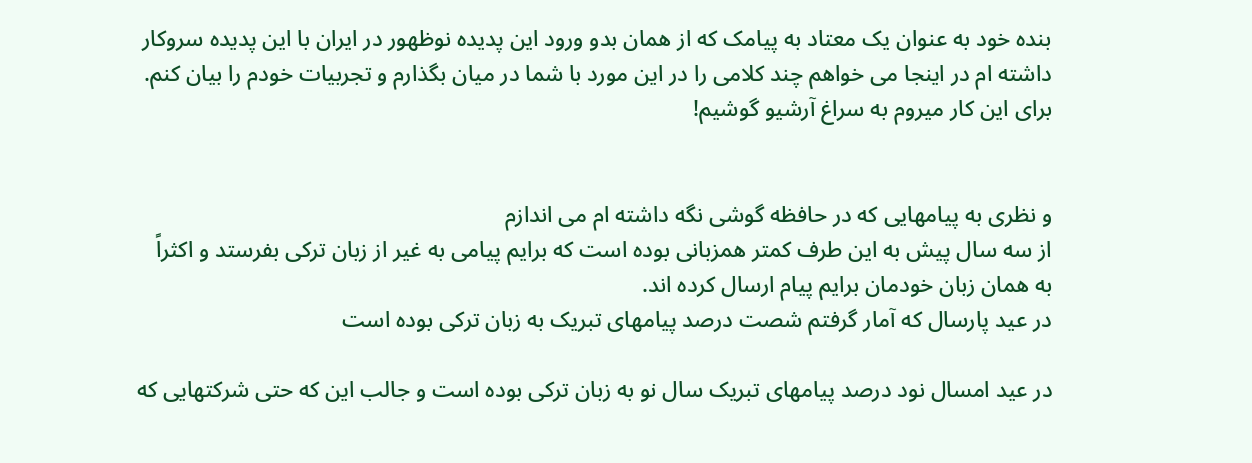بنده خود به عنوان یک معتاد به پیامک که از همان بدو ورود این پدیده نوظهور در ایران با این پدیده سروکار داشته ام در اینجا می خواهم چند کلامی را در این مورد با شما در میان بگذارم و تجربیات خودم را بیان کنم.
برای این کار میروم به سراغ آرشیو گوشیم!


و نظری به پیامهایی که در حافظه گوشی نگه داشته ام می اندازم
از سه سال پیش به این طرف کمتر همزبانی بوده است که برایم پیامی به غیر از زبان ترکی بفرستد و اکثراً به همان زبان خودمان برایم پیام ارسال کرده اند.
در عید پارسال که آمار گرفتم شصت درصد پیامهای تبریک به زبان ترکی بوده است

در عید امسال نود درصد پیامهای تبریک سال نو به زبان ترکی بوده است و جالب این که حتی شرکتهایی که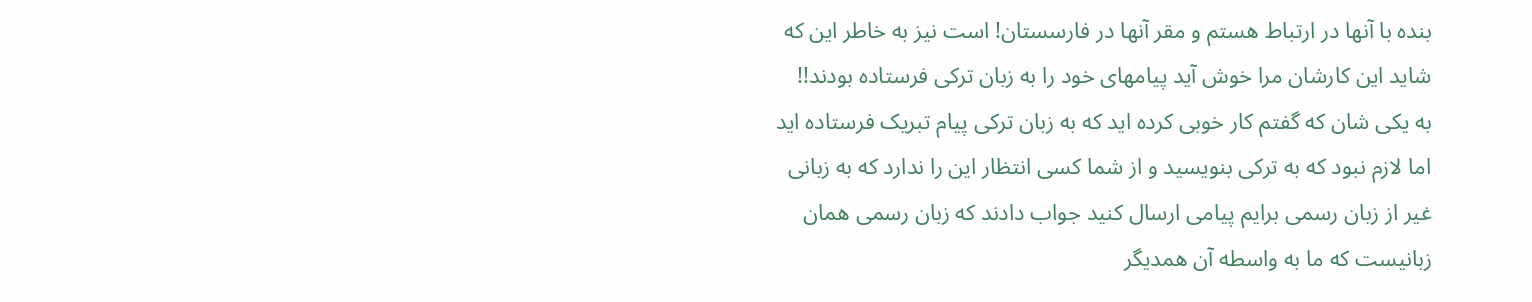بنده با آنها در ارتباط هستم و مقر آنها در فارسستان! است نیز به خاطر این که شاید این کارشان مرا خوش آید پیامهای خود را به زبان ترکی فرستاده بودند!!
به یکی شان که گفتم کار خوبی کرده اید که به زبان ترکی پیام تبریک فرستاده اید اما لازم نبود که به ترکی بنویسید و از شما کسی انتظار این را ندارد که به زبانی غیر از زبان رسمی برایم پیامی ارسال کنید جواب دادند که زبان رسمی همان زبانیست که ما به واسطه آن همدیگر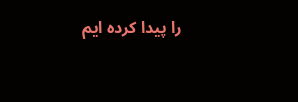را پیدا کرده ایم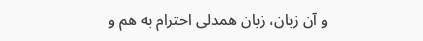و آن زبان، زبان همدلی احترام به هم و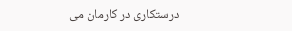درستکاری در کارمان می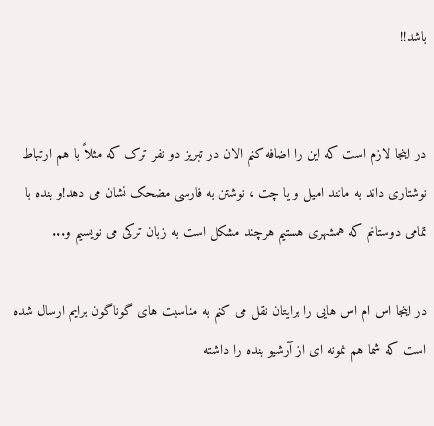باشد!!


در اینجا لازم است که این را اضافه کنم الان در تبریز دو نفر ترک که مثلاً با هم ارتباط نوشتاری داند به مانند امیل و یا چت ، نوشتن به فارسی مضحک نشان می دهد!و بنده با تمامی دوستانم که همشهری هستیم هرچند مشکل است به زبان ترکی می نویسیم و...

در اینجا اس ام اس هایی را برایتان نقل می کنم به مناسبت های گوناگون برایم ارسال شده است که شما هم نمونه ای از آرشیو بنده را داشته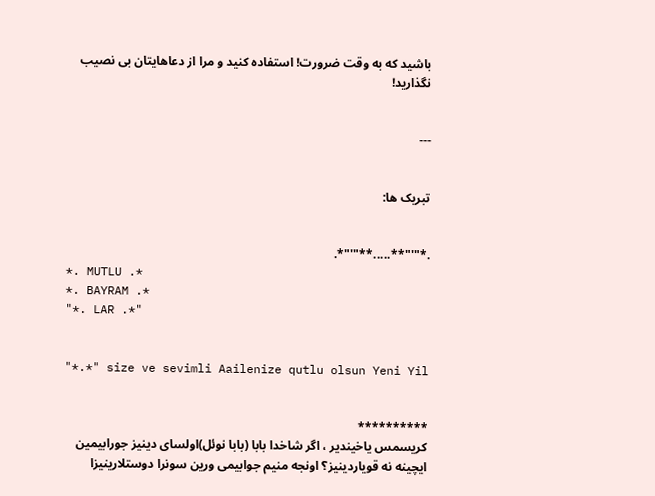باشید که به وقت ضرورت! استفاده کنید و مرا از دعاهایتان بی نصیب نگذارید!


---


تبریک ها:


.*"'"**.....**"'"*.
*. MUTLU .*
*. BAYRAM .*
"*. LAR .*"


"*.*" size ve sevimli Aailenize qutlu olsun Yeni Yil


**********
کریسمس یاخیندیر ، اگر شاخدا بابا (بابا نوئل)اولسای دینیز جورابیمین ایچینه نه قویاردینیز؟ اونجه منیم جوابیمی ورین سونرا دوستلارینیزا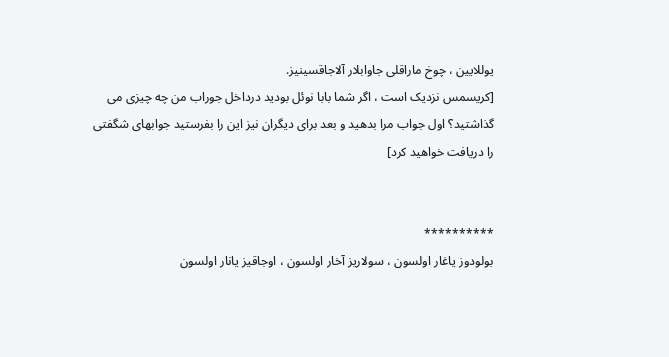یوللایین ، چوخ ماراقلی جاوابلار آلاجاقسینیز.
[کریسمس نزدیک است ، اگر شما بابا نوئل بودید درداخل جوراب من چه چیزی می گذاشتید؟ اول جواب مرا بدهید و بعد برای دیگران نیز این را بفرستید جوابهای شگفتی را دریافت خواهید کرد]


**********
بولودوز یاغار اولسون ، سولاریز آخار اولسون ، اوجاقیز یانار اولسون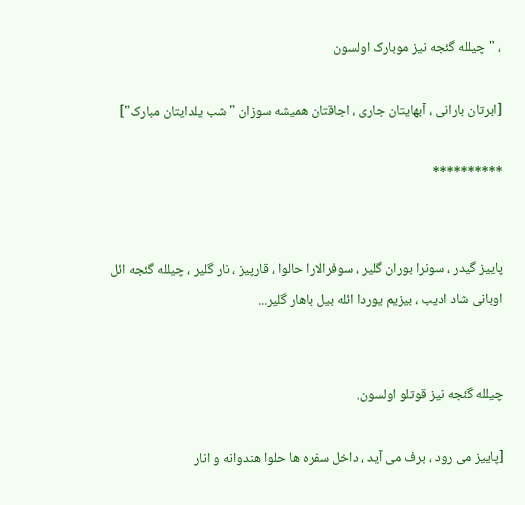، "چیلله گئجه نیز موبارک اولسون

[ابرتان بارانی ، آبهایتان جاری ، اجاقتان همیشه سوزان "شب یلدایتان مبارک"]

**********


پاییز گیدر ، سونرا بوران گلیر ، سوفرالارا حالوا ، قارپیز ، نار گلیر ، چیلله گئجه ائل اوبانی شاد ادیب ، بیزیم یوردا ائله بیل باهار گلیر...


چیلله گئجه نیز قوتلو اولسون.

[پاییز می رود ، برف می آید ، داخل سفره ها حلوا هندوانه و انار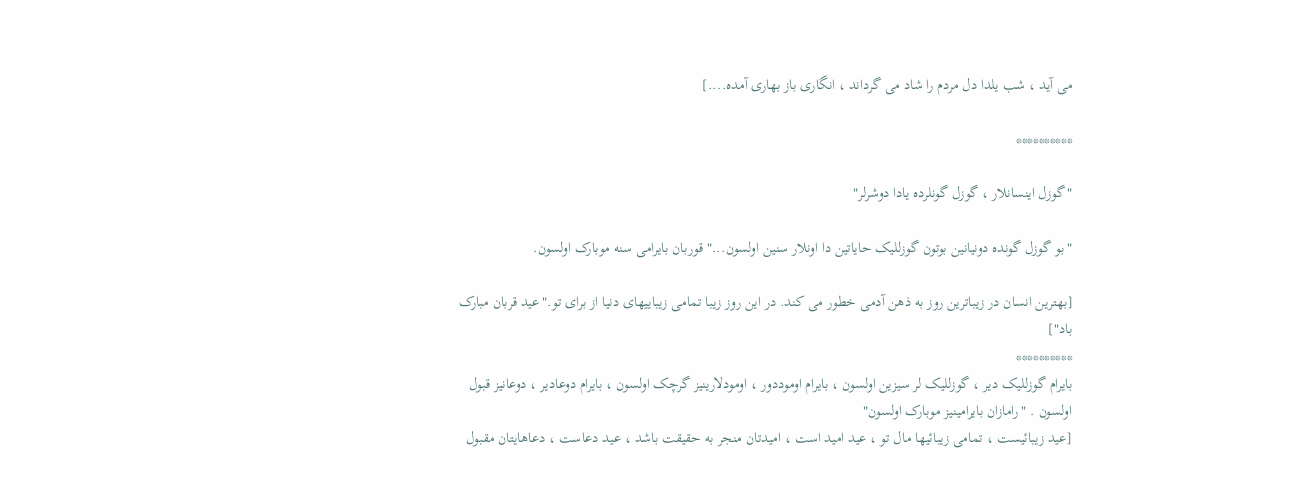می آید ، شب یلدا دل مردم را شاد می گرداند ، انگاری باز بهاری آمده....]

**********

"گوزل اینسانلار ، گوزل گونلرده یادا دوشرلر"

"بو گوزل گونده دونیانین بوتون گوزللیک حایاتین دا اونلار سنین اولسون..." قوربان بایرامی سنه موبارک اولسون.

[بهترین انسان در زیباترین روز به ذهن آدمی خطور می کند. در این روز زیبا تمامی زیباییهای دنیا از برای تو."عید قربان مبارک باد"]
**********
بایرام گوزللیک دیر ، گوزللیک لر سیزین اولسون ، بایرام اوموددور ، اومودلارینیز گرچک اولسون ، بایرام دوعادیر ، دوعانیز قبول اولسون . "رامازان بایرامینیز موبارک اولسون"
[عید زیبائیست ، تمامی زیبائیها مال تو ، عید امید است ، امیدتان منجر به حقیقت باشد ، عید دعاست ، دعاهایتان مقبول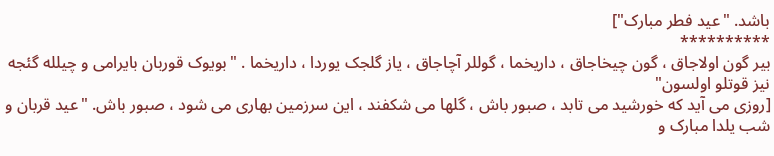باشد. "عید فطر مبارک"]
**********
بیر گون اولاجاق ، گون چیخاجاق ، داریخما ، گوللر آچاجاق ، یاز گلجک یوردا ، داریخما . "بویوک قوربان بایرامی و چیلله گئجه نیز قوتلو اولسون"
[روزی می آید که خورشید می تابد ، صبور باش ، گلها می شکفند ، این سرزمین بهاری می شود ، صبور باش. "عید قربان و شب یلدا مبارک و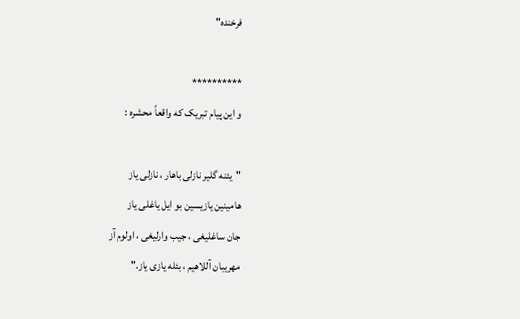فرخنده"

**********
و این پیام تبریک که واقعاً محشره :

"یئنه گلیر نازلی باهار ، نازلی یاز
هامینین یازیسین بو ایل یاغلی یاز
جان ساغلیغی ، جیب وارلیغی ، اولوم آز
مهریبان آللاهیم ، بئله یازی یاز."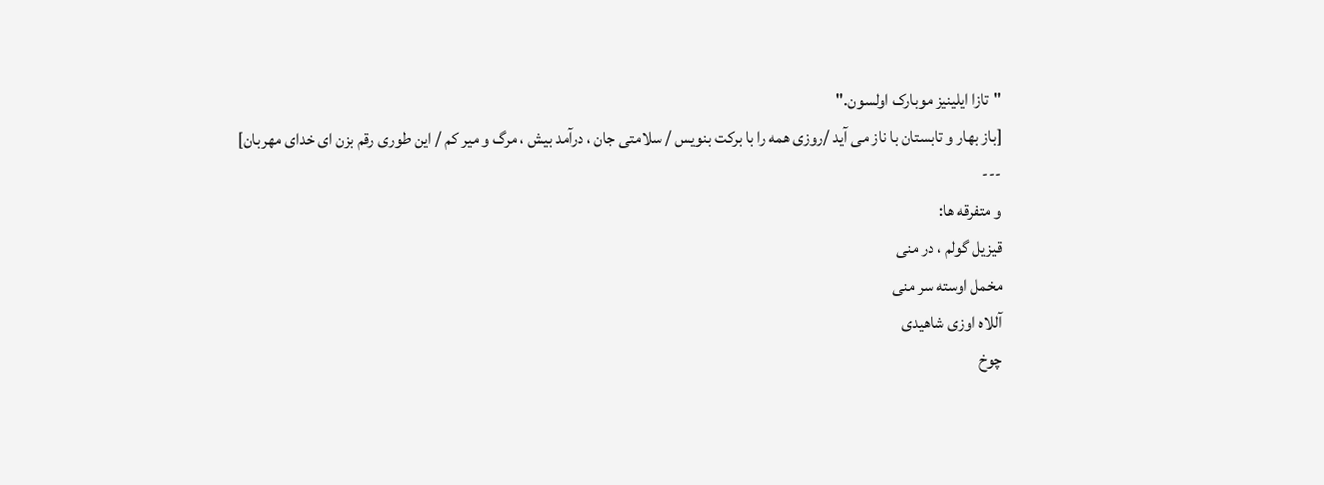"تازا ایلینیز موبارک اولسون."
[باز بهار و تابستان با ناز می آید /روزی همه را با برکت بنویس / سلامتی جان ، درآمد بیش ، مرگ و میر کم / این طوری رقم بزن ای خدای مهربان]
---
و متفرقه ها:
قیزیل گولم ، در منی
مخمل اوسته سر منی
آللاه اوزی شاهیدی
چوخ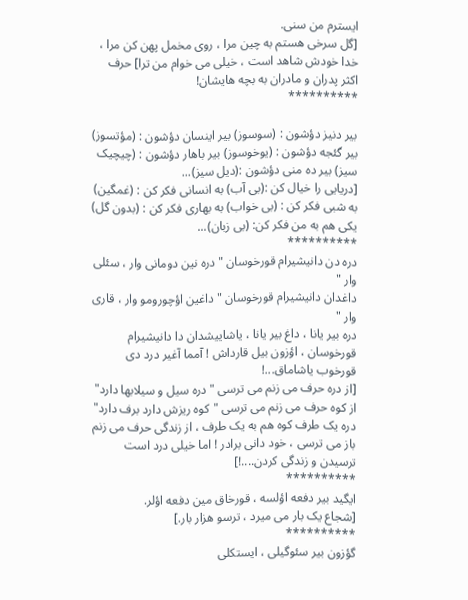ایسترم من سنی.
[گل سرخی هستم به چین مرا ، روی مخمل پهن کن مرا ، خدا خودش شاهد است ، خیلی می خوام من ترا] حرف اکثر پدران و مادران به بچه هایشان!
**********

بیر دنیز دؤشون : (سوسوز) بیر اینسان دؤشون : (مؤتسوز) بیر گئجه دؤشون : (یوخوسوز) بیر باهار دؤشون : (چیچیک سیز) بیر ده منی دؤشون :(دیل سیز)...
[دریایی را خیال کن :(بی آب) به انسانی فکر کن : (غمگین) به شبی فکر کن : (بی خواب) به بهاری فکر کن : (بدون گل) یکی هم به من فکر کن: (بی زبان)...
**********
دره دن دانیشیرام قورخوسان " دره نین دومانی وار ، سئلی وار "
داغدان دانیشیرام قورخوسان "داغین اؤچورومو وار ، قاری وار "
دره بیر یانا ، داغ بیر یانا ، یاشاییشدان دا دانیشیرام قورخوسان ، اؤزون بیل قارداش ! آمما آغیر درد دی قورخوب یاشاماق...!
[از دره حرف می زنم می ترسی "دره سیل و سیلابها دارد"
از کوه حرف می زنم می ترسی "کوه ریزش دارد برف دارد"
دره یک طرف کوه هم به یک طرف ، از زندگی حرف می زنم باز می ترسی ، خود دانی برادر ! اما خیلی درد است ترسیدن و زندگی کردن....!]
**********
ایگید بیر دفعه اؤلسه ، قورخاق مین دفعه اؤلر.
[شجاع یک بار می میرد ، ترسو هزار بار.]
**********
گؤزون بیر سئوگیلی ، ایستکلی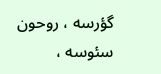گؤرسه ، روحون سئوسه ،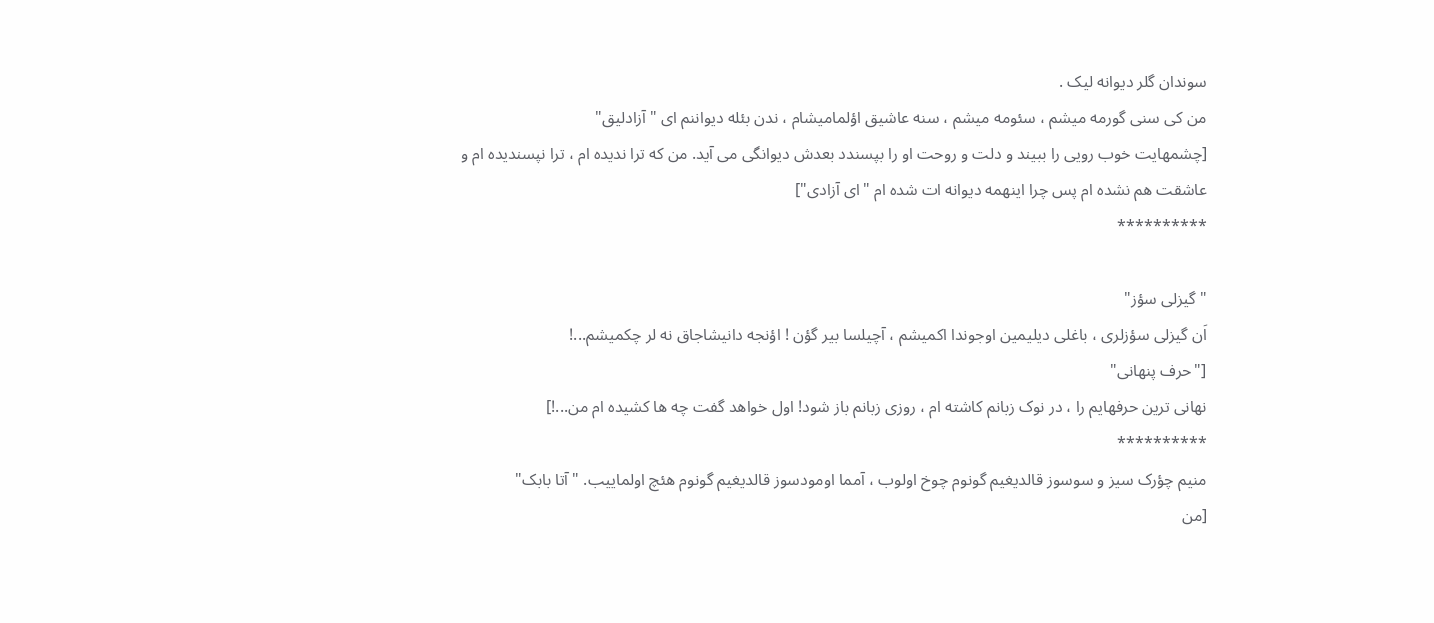سوندان گلر دیوانه لیک .
من کی سنی گورمه میشم ، سئومه میشم ، سنه عاشیق اؤلمامیشام ، ندن بئله دیواننم ای "آزادلیق"
[چشمهایت خوب رویی را ببیند و دلت و روحت او را بپسندد بعدش دیوانگی می آید. من که ترا ندیده ام ، ترا نپسندیده ام و عاشقت هم نشده ام پس چرا اینهمه دیوانه ات شده ام "ای آزادی"]
**********

"گیزلی سؤز"
اَن گیزلی سؤزلری ، باغلی دیلیمین اوجوندا اکمیشم ، آچیلسا بیر گؤن ! اؤنجه دانیشاجاق نه لر چکمیشم...!
["حرف پنهانی"
نهانی ترین حرفهایم را ، در نوک زبانم کاشته ام ، روزی زبانم باز شود! اول خواهد گفت چه ها کشیده ام من...!]
**********
منیم چؤرک سیز و سوسوز قالدیغیم گونوم چوخ اولوب ، آمما اومودسوز قالدیغیم گونوم هئچ اولماییب. "آتا بابک"
[من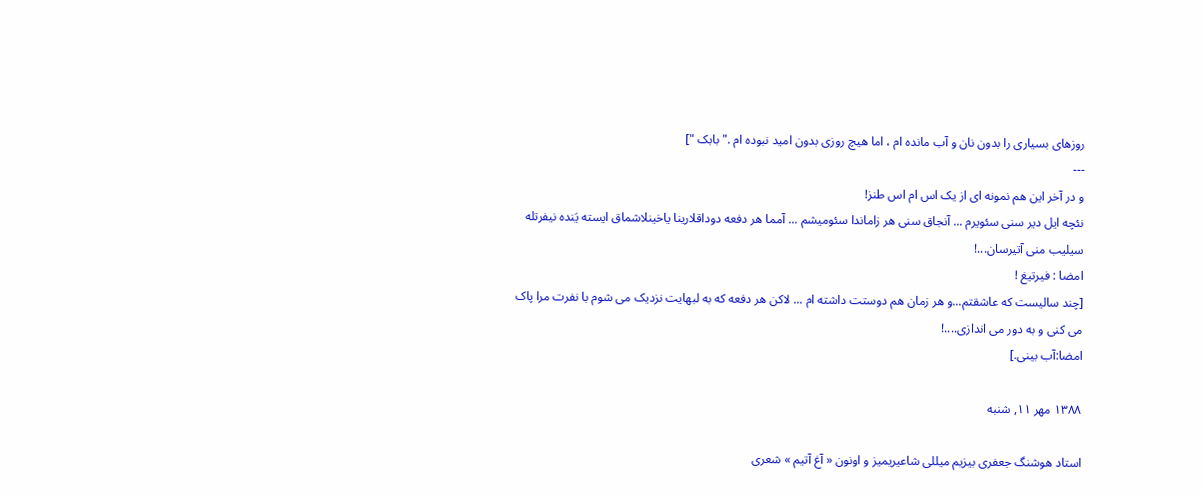روزهای بسیاری را بدون نان و آب مانده ام ، اما هیچ روزی بدون امید نبوده ام ."بابک "]
---
و در آخر این هم نمونه ای از یک اس ام اس طنز!
نئچه ایل دیر سنی سئویرم ... آنجاق سنی هر زاماندا سئومیشم ... آمما هر دفعه دوداقلارینا یاخینلاشماق ایسته یَنده نیفرتله سیلیب منی آتیرسان...!
امضا : فیرتیغ !
[چند سالیست که عاشقتم...و هر زمان هم دوستت داشته ام ... لاکن هر دفعه که به لبهایت نزدیک می شوم با نفرت مرا پاک می کنی و به دور می اندازی....!
امضا:آب بینی.]

۱۳۸۸ مهر ۱۱, شنبه

استاد هوشنگ جعفری بیزیم میللی شاعیریمیز و اونون « آغ آتیم » شعری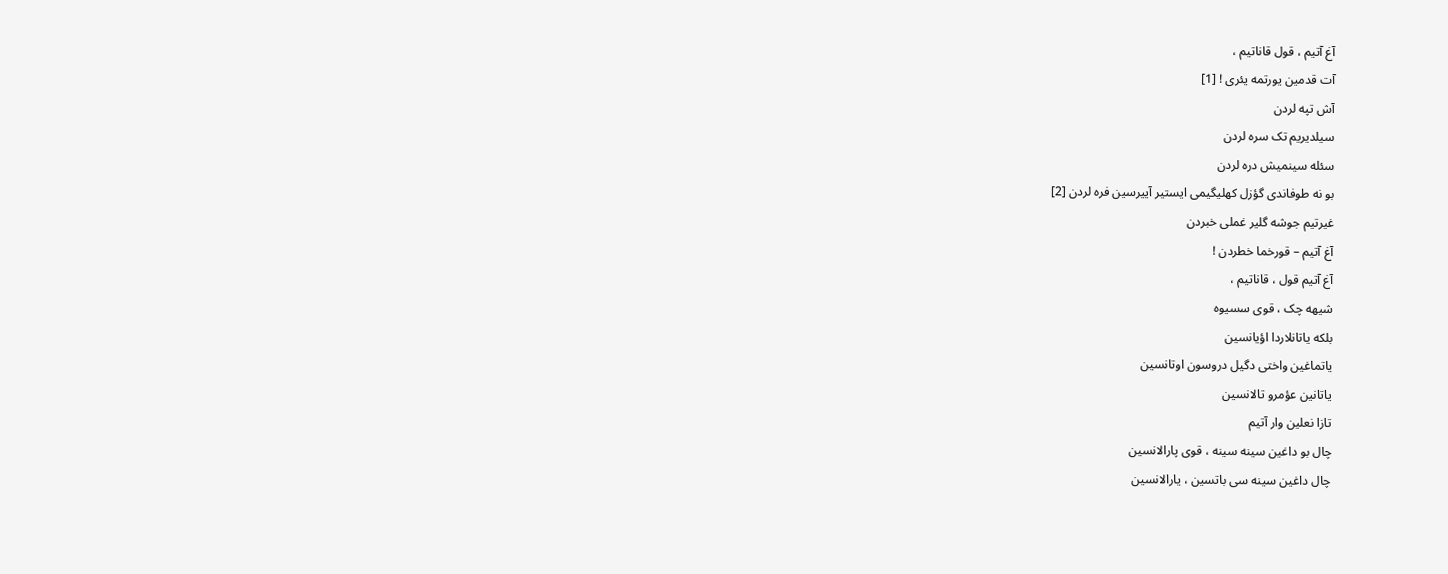آغ آتیم ، قول قاناتیم ،
آت قدمین یورتمه یئری ! [1]
آش تپه لردن
سیلدیریم تک سره لردن
سئله سینمیش دره لردن
بو نه طوفاندی گؤزل کهلیگیمی ایستیر آییرسین فره لردن [2]
غیرتیم جوشه گلیر غملی خبردن
آغ آتیم – قورخما خطردن !
آغ آتیم قول ، قاناتیم ،
شیهه چک ، قوی سسیوه
بلکه یاتانلاردا اؤیانسین
یاتماغین واختی دگیل دروسون اوتانسین
یاتانین عؤمرو تالانسین
تازا نعلین وار آتیم
چال بو داغین سینه سینه ، قوی پارالانسین
چال داغین سینه سی باتسین ، یارالانسین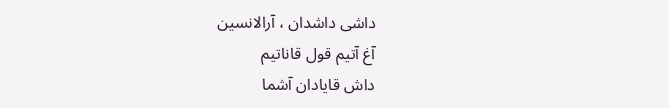داشی داشدان ، آرالانسین
آغ آتیم قول قاناتیم
داش قایادان آشما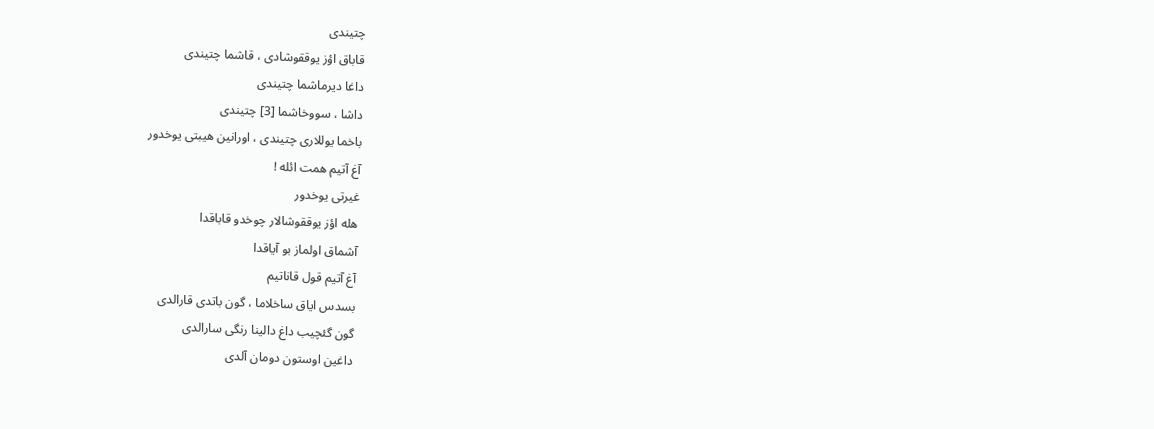چتیندی
قاباق اؤز یوققوشادی ، قاشما چتیندی
داغا دیرماشما چتیندی
داشا ، سووخاشما [3] چتیندی
باخما یوللاری چتیندی ، اورانین هیبتی یوخدور
آغ آتیم همت ائله !
غیرتی یوخدور
هله اؤز یوققوشالار چوخدو قاباقدا
آشماق اولماز بو آیاقدا
آغ آتیم قول قاناتیم
بسدس ایاق ساخلاما ، گون باتدی قارالدی
گون گئچیب داغ دالینا رنگی سارالدی
داغین اوستون دومان آلدی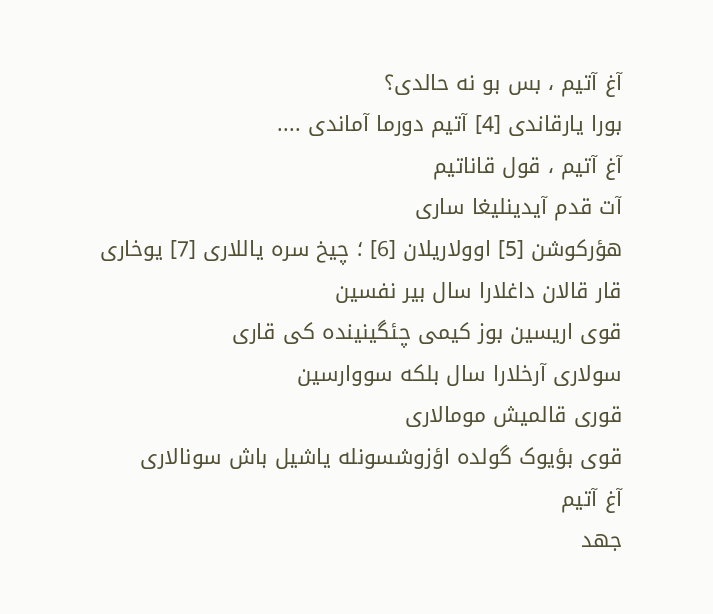آغ آتیم ، بس بو نه حالدی؟
بورا یارقاندی [4] آتیم دورما آماندی ....
آغ آتیم ، قول قاناتیم
آت قدم آیدینلیغا ساری
هؤرکوشن [5] اوولاریلان [6] ؛ چیخ سره یاللاری [7] یوخاری
قار قالان داغلارا سال بیر نفسین
قوی اریسین بوز کیمی چئگینینده کی قاری
سولاری آرخلارا سال بلکه سووارسین
قوری قالمیش مومالاری
قوی بؤیوک گولده اؤزوشسونله یاشیل باش سونالاری
آغ آتیم
جهد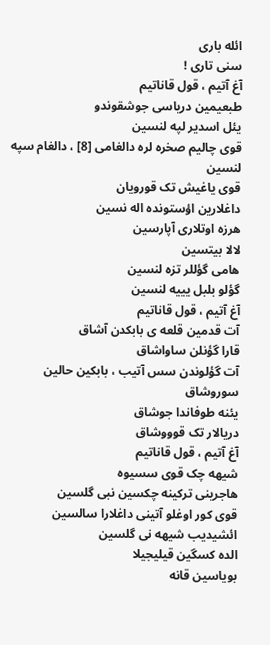ائله باری
سنی تاری !
آغ آتیم ، قول قاناتیم
طبعیمین دریاسی جوشقوندو
یئل اسدیر لپه لنسین
قوی چالیم صخره لره دالغامی [8] ، دالغام سپه لنسین
قوی یاغیش تک قورویان
داغلارین اؤستونده اله نسین
هرزه اوتلاری آپارسین
لالا بیتسین
هامی گؤللر تزه لنسین
گؤلو بلبل یییه لنسین
آغ آتیم ، قول قاناتیم
آت قدمین قلعه ی بابکدن آشاق
قارا گؤنلن ساواشاق
آت گؤلوندن سس آتیب ، بابکین حالین سوروشاق
یئنه طوفاندا جوشاق
دریالار تک قوووشاق
آغ آتیم ، قول قاناتیم
شیهه چک قوی سسیوه
هاجرینی ترکینه چکسین نبی گلسین
قوی کور اوغلو آتینی داغلارا سالسین
ائشیدیب شیهه نی گلسین
الده کسگین قیلیجیلا
بویاسین قانه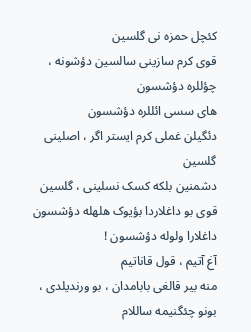کئچل حمزه نی گلسین
قوی کرم سازینی سالسین دؤشونه ، چؤللره دؤشسون
های سسی ائللره دؤشسون
دئگیلن غملی کرم ایستر اگر ، اصلینی گلسین
دشمنین بلکه کسک نسلینی ، گلسین
قوی بو داغلاردا بؤیوک هلهله دؤشسون
داغلارا ولوله دؤشسون !
آغ آتیم ، قول قاناتیم
منه بیر قالغی بابامدان ، بو ورندیلدی ، بونو چئگنیمه ساللام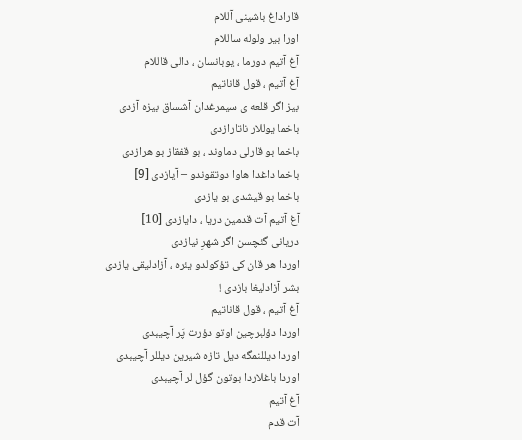قاراداغ باشینی آللام
اورا بیر ولوله ساللام
آغ آتیم دورما ، یوبانسان ، دالی قاللام
آغ آتیم ، قول قاناتیم
بیز اگر قلعه ی سیمرغدان آشساق بیزه آزدی
باخما یوللار ناتارازدی
باخما بو قارلی دماوند ، بو قفقاز بو هرازدی
باخما داغدا هاوا دوتقوندو – آیازدی [9]
باخما بو قیشدی بو یازدی
آغ آتیم آت قدمین دریا ، دایازدی [10]
دریانی گئچسن اگر شهرِ نیازدی
اوردا هر قان کی تؤکولدو یئره ، آزادلیقی یازدی
بشر آزادلیغا بازدی !
آغ آتیم ، قول قاناتیم
اوردا دؤلبرچین اوتو دؤرت پَر آچیبدی
اوردا دیللنمگه دیل تازه شیرین دیللر آچیبدی
اوردا باغلاردا بوتون گؤل لر آچیبدی
آغ آتیم
آت قدم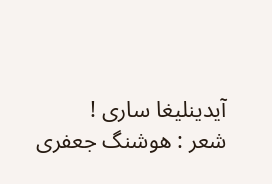آیدینلیغا ساری !
شعر : هوشنگ جعفری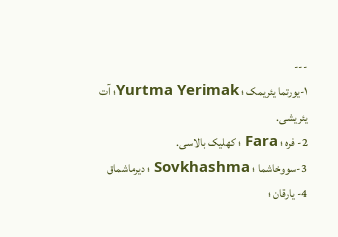---
۱-یورتما یئریمک ؛ Yurtma Yerimak؛ آت یئریشی.
2- فره ؛ Fara ؛ کهلیک بالاسی.
3-سووخاشما ؛ Sovkhashma ؛ دیرماشماق
4- یارقان ؛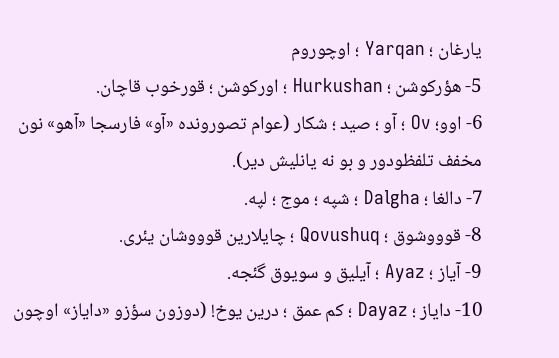یارغان ؛ Yarqan ؛ اوچوروم
5- هؤرکوشن ؛ Hurkushan ؛ اورکوشن ؛ قورخوب قاچان.
6- اوو؛ Ov ؛ آو ؛ صید ؛ شکار (عوام تصورونده «آو» فارسجا «آهو» نون مخفف تلفظودور و بو نه یانلیش دیر).
7- دالغا ؛ Dalgha ؛ شپه ؛ موج ؛ لپه.
8- قوووشوق ؛ Qovushuq ؛ چایلارین قوووشان یئری.
9- آیاز ؛ Ayaz ؛ آیلیق و سویوق گئجه.
10- دایاز ؛ Dayaz ؛ کم عمق ؛ درین یوخ! (دوزون سؤزو «دایاز» اوچون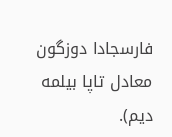فارسجادا دوزگون معادل تاپا بیلمه دیم).